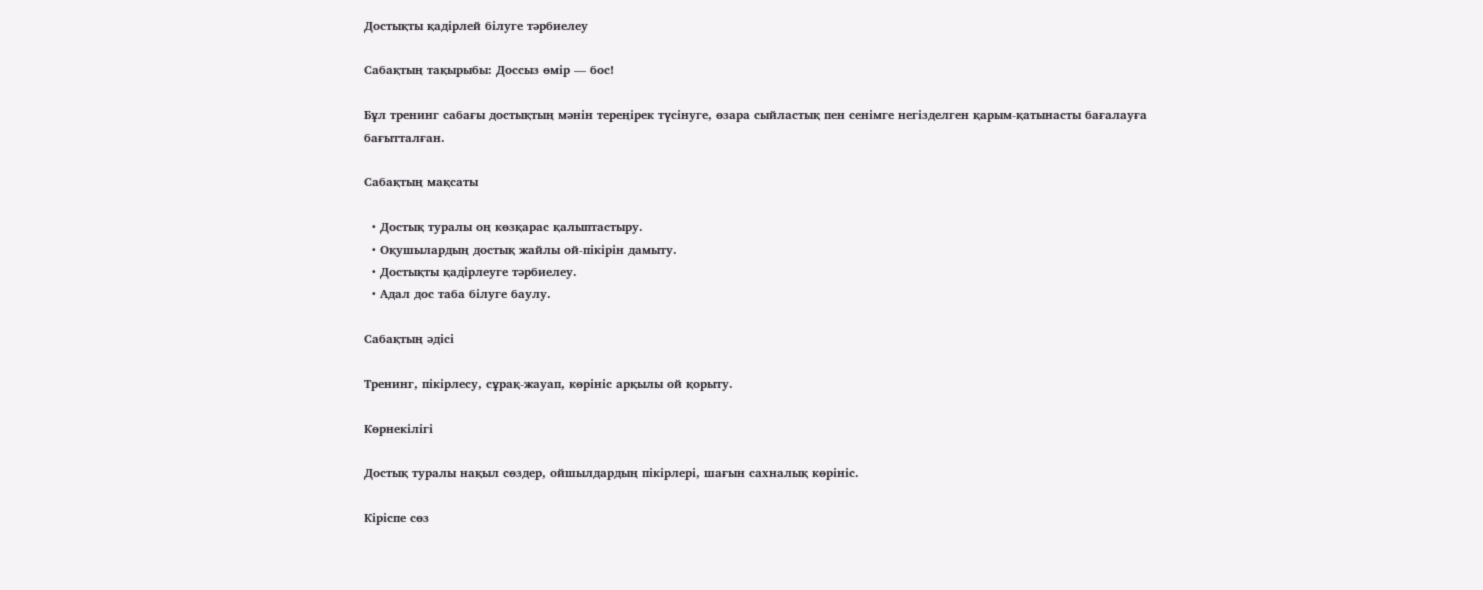Достықты қадірлей білуге тәрбиелеу

Сабақтың тақырыбы: Доссыз өмір — бос!

Бұл тренинг сабағы достықтың мәнін тереңірек түсінуге, өзара сыйластық пен сенімге негізделген қарым-қатынасты бағалауға бағытталған.

Сабақтың мақсаты

  • Достық туралы оң көзқарас қалыптастыру.
  • Оқушылардың достық жайлы ой-пікірін дамыту.
  • Достықты қадірлеуге тәрбиелеу.
  • Адал дос таба білуге баулу.

Сабақтың әдісі

Тренинг, пікірлесу, сұрақ-жауап, көрініс арқылы ой қорыту.

Көрнекілігі

Достық туралы нақыл сөздер, ойшылдардың пікірлері, шағын сахналық көрініс.

Кіріспе сөз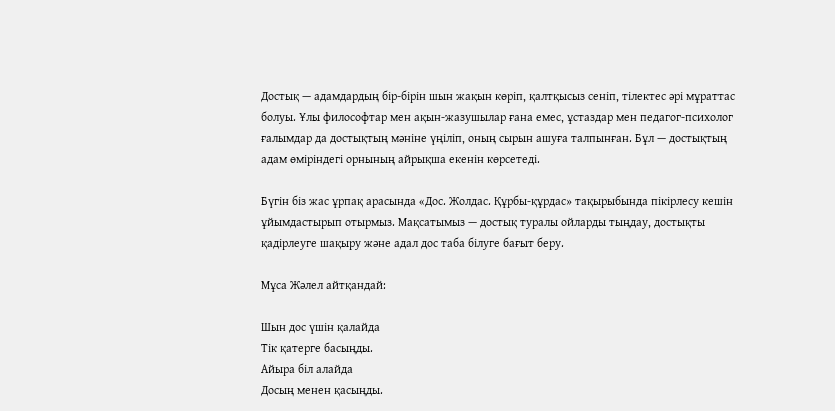Достық — адамдардың бір-бірін шын жақын көріп, қалтқысыз сеніп, тілектес әрі мұраттас болуы. Ұлы философтар мен ақын-жазушылар ғана емес, ұстаздар мен педагог-психолог ғалымдар да достықтың мәніне үңіліп, оның сырын ашуға талпынған. Бұл — достықтың адам өміріндегі орнының айрықша екенін көрсетеді.

Бүгін біз жас ұрпақ арасында «Дос. Жолдас. Құрбы-құрдас» тақырыбында пікірлесу кешін ұйымдастырып отырмыз. Мақсатымыз — достық туралы ойларды тыңдау, достықты қадірлеуге шақыру және адал дос таба білуге бағыт беру.

Мұса Жәлел айтқандай:

Шын дос үшін қалайда
Тік қатерге басыңды.
Айыра біл алайда
Досың менен қасыңды.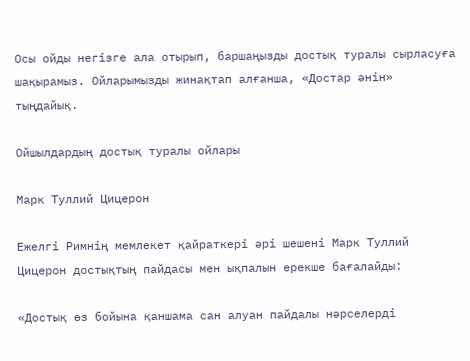Осы ойды негізге ала отырып, баршаңызды достық туралы сырласуға шақырамыз. Ойларымызды жинақтап алғанша, «Достар әнін» тыңдайық.

Ойшылдардың достық туралы ойлары

Марк Туллий Цицерон

Ежелгі Римнің мемлекет қайраткері әрі шешені Марк Туллий Цицерон достықтың пайдасы мен ықпалын ерекше бағалайды:

«Достық өз бойына қаншама сан алуан пайдалы нәрселерді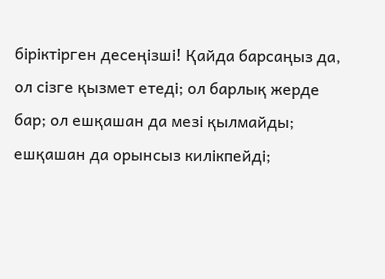біріктірген десеңізші! Қайда барсаңыз да, ол сізге қызмет етеді; ол барлық жерде бар; ол ешқашан да мезі қылмайды; ешқашан да орынсыз килікпейді;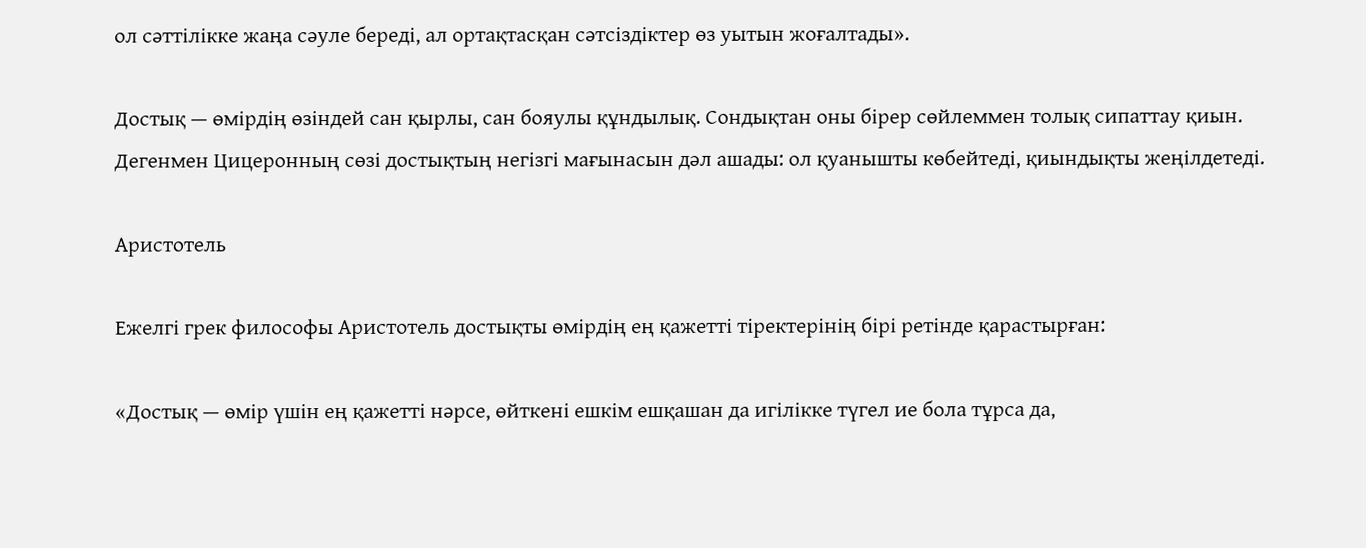ол сәттілікке жаңа сәуле береді, ал ортақтасқан сәтсіздіктер өз уытын жоғалтады».

Достық — өмірдің өзіндей сан қырлы, сан бояулы құндылық. Сондықтан оны бірер сөйлеммен толық сипаттау қиын. Дегенмен Цицеронның сөзі достықтың негізгі мағынасын дәл ашады: ол қуанышты көбейтеді, қиындықты жеңілдетеді.

Аристотель

Ежелгі грек философы Аристотель достықты өмірдің ең қажетті тіректерінің бірі ретінде қарастырған:

«Достық — өмір үшін ең қажетті нәрсе, өйткені ешкім ешқашан да игілікке түгел ие бола тұрса да,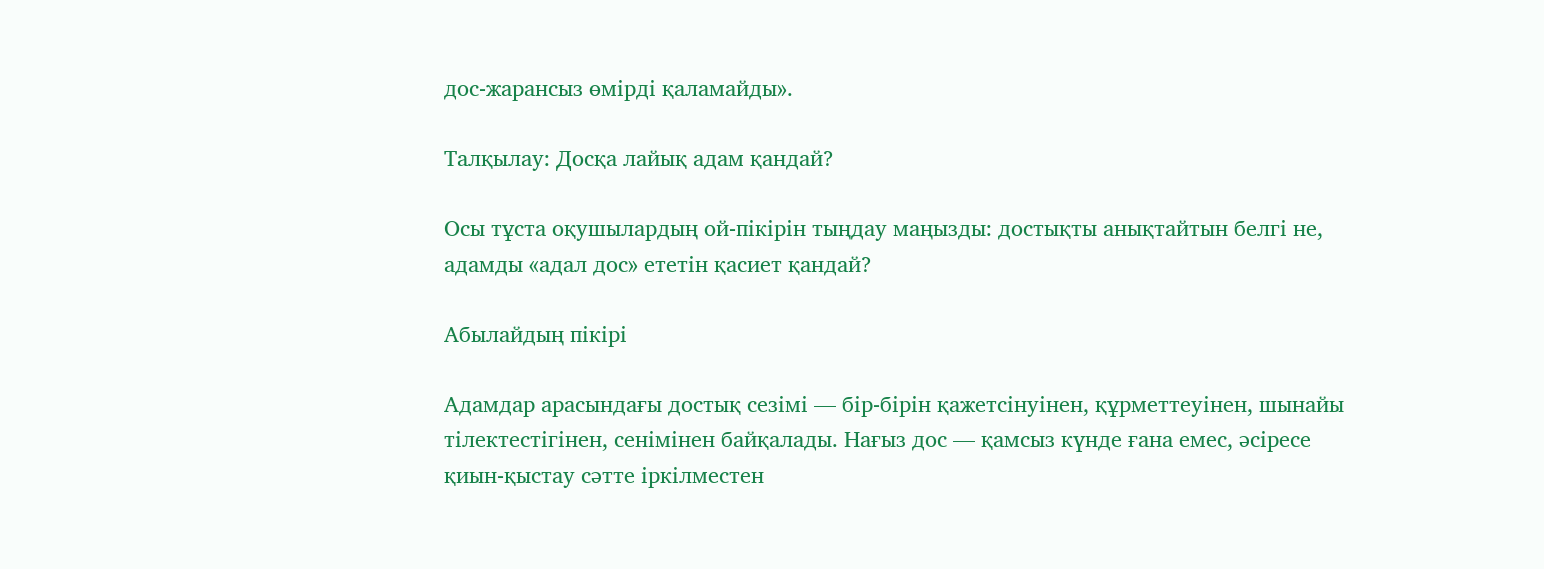дос-жарансыз өмірді қаламайды».

Талқылау: Досқа лайық адам қандай?

Осы тұста оқушылардың ой-пікірін тыңдау маңызды: достықты анықтайтын белгі не, адамды «адал дос» ететін қасиет қандай?

Абылайдың пікірі

Адамдар арасындағы достық сезімі — бір-бірін қажетсінуінен, құрметтеуінен, шынайы тілектестігінен, сенімінен байқалады. Нағыз дос — қамсыз күнде ғана емес, әсіресе қиын-қыстау сәтте іркілместен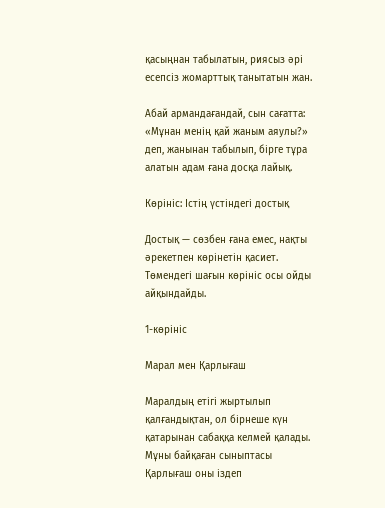қасыңнан табылатын, риясыз әрі есепсіз жомарттық танытатын жан.

Абай армандағандай, сын сағатта: «Мұнан менің қай жаным аяулы?» деп, жанынан табылып, бірге тұра алатын адам ғана досқа лайық.

Көрініс: Істің үстіндегі достық

Достық — сөзбен ғана емес, нақты әрекетпен көрінетін қасиет. Төмендегі шағын көрініс осы ойды айқындайды.

1-көрініс

Марал мен Қарлығаш

Маралдың етігі жыртылып қалғандықтан, ол бірнеше күн қатарынан сабаққа келмей қалады. Мұны байқаған сыныптасы Қарлығаш оны іздеп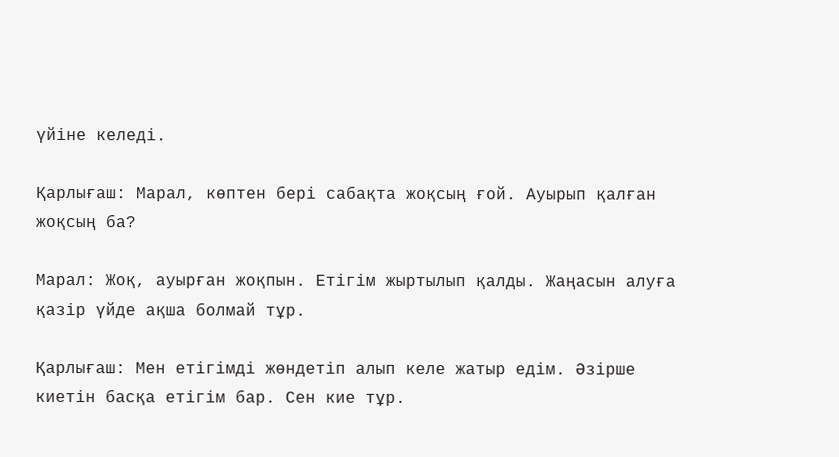үйіне келеді.

Қарлығаш: Марал, көптен бері сабақта жоқсың ғой. Ауырып қалған жоқсың ба?

Марал: Жоқ, ауырған жоқпын. Етігім жыртылып қалды. Жаңасын алуға қазір үйде ақша болмай тұр.

Қарлығаш: Мен етігімді жөндетіп алып келе жатыр едім. Әзірше киетін басқа етігім бар. Сен кие тұр.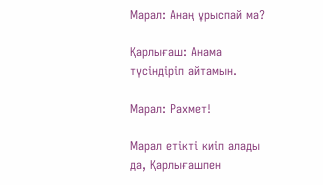Марал: Анаң ұрыспай ма?

Қарлығаш: Анамa түсіндіріп айтамын.

Марал: Рахмет!

Марал етікті киіп алады да, Қарлығашпен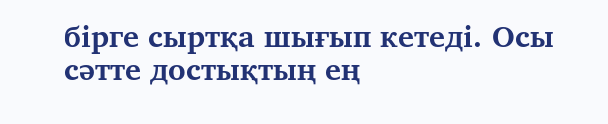бірге сыртқа шығып кетеді. Осы сәтте достықтың ең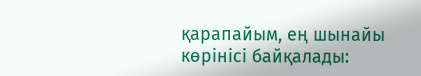қарапайым, ең шынайы көрінісі байқалады: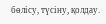бөлісу, түсіну, қолдау.